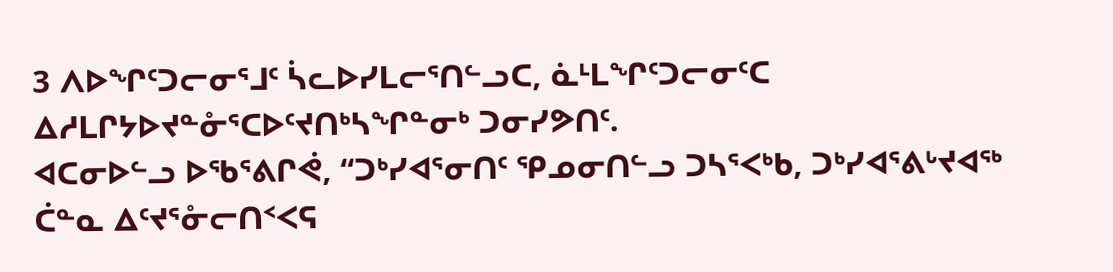3 ᐱᐅᖏᑦᑐᓕᓂᕐᒧᑦ ᓵᓚᐅᓯᒪᓕᕐᑎᓪᓗᑕ, ᓈᒻᒪᖏᑦᑐᓕᓂᑦᑕ ᐃᓱᒪᒋᔭᐅᔪᓐᓁᕐᑕᐅᑦᔪᑎᒃᓴᖏᓐᓂᒃ ᑐᓂᓯᕗᑎᑦ.
ᐊᑕᓂᐅᓪᓗ ᐅᖃᕐᕕᒋᕚ, “ᑐᒃᓯᐊᕐᓂᑎᑦ ᕿᓄᓂᑎᓪᓗ ᑐᓴᕐᐸᒃᑲ, ᑐᒃᓯᐊᕐᕕᒡᔪᐊᖅ ᑖᓐᓇ ᐃᑦᔪᕐᓁᓕᑎᑉᐸᕋ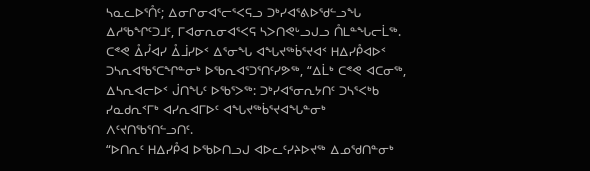ᓴᓇᓚᐅᕐᑍᑦ; ᐃᓂᒋᓂᐊᕐᓕᕐᐸᕋᓗ ᑐᒃᓯᐊᕐᕕᐅᖁᓪᓗᖓ ᐃᓱᖃᖏᑦᑐᒧᑦ, ᒥᐊᓂᕆᓂᐊᕐᐸᕋ ᓴᐳᑎᕙᒡᓗᒍᓗ ᑍᒪᓐᖓᓕᒫᖅ.
ᑕᕝᕙ ᐂᓮᐊᓯ ᐂᒨᓯᐅᑉ ᐃᕐᓂᖓ ᐊᖓᔪᖅᑳᕐᔪᐊᑉ ᕼᐃᓯᑬᐊᐅᑉ ᑐᓴᕆᐊᖃᕐᑕᖏᓐᓂᒃ ᐅᖃᕆᐊᕐᑐᕐᑎᑦᓯᕗᖅ, “ᐃᒫᒃ ᑕᕝᕙ ᐊᑕᓂᖅ, ᐃᓴᕆᐊᓕᐅᑉ ᒎᑎᖓᑦ ᐅᖃᕐᐳᖅ: ᑐᒃᓯᐊᕐᓂᕆᔭᑎᑦ ᑐᓴᕐᐸᒃᑲ ᓯᓇᑯᕆᑉᒥᒃ ᐊᓯᕆᐊᒥᐅᑦ ᐊᖓᔪᖅᑳᕐᔪᐊᖓᓐᓂᒃ ᐱᑦᔪᑎᖃᕐᑎᓪᓗᑎᑦ.
“ᐅᑎᕆᑦ ᕼᐃᓯᑬᐊ ᐅᖃᐅᑎᓗᒍ ᐊᐅᓚᑦᓯᔨᐅᔪᖅ ᐃᓄᖁᑎᓐᓂᒃ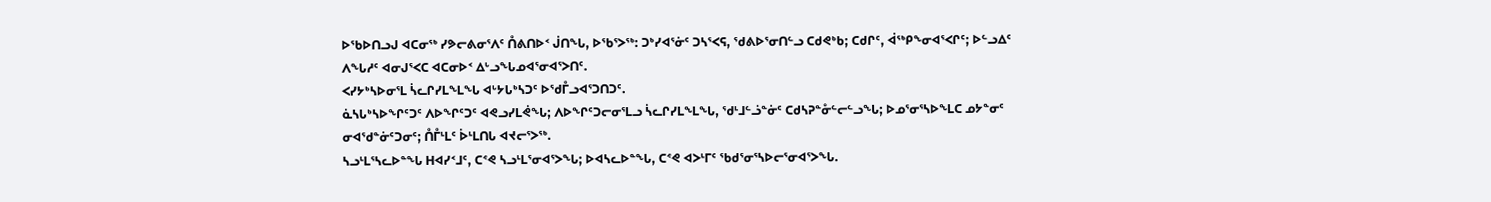ᐅᖃᐅᑎᓗᒍ ᐊᑕᓂᖅ ᓯᕗᓕᕕᓂᕐᐱᑦ ᑍᕕᑎᐅᑉ ᒎᑎᖓ, ᐅᖃᕐᐳᖅ: ᑐᒃᓯᐊᕐᓃᑦ ᑐᓴᕐᐸᕋ, ᖁᕕᐅᕐᓂᑎᓪᓗ ᑕᑯᕙᒃᑲ; ᑕᑯᒋᑦ, ᐋᖅᑭᖕᓂᐊᕐᐸᒋᑦ; ᐅᓪᓗᐃᑦ ᐱᖓᓱᑦ ᐊᓂᒍᕐᐸᑕ ᐊᑕᓂᐅᑉ ᐃᒡᓗᖓᓄᐊᕐᓂᐊᕐᐳᑎᑦ.
ᐸᓯᔭᒃᓴᐅᓂᕐᒪ ᓵᓚᒋᓯᒪᖕᒪᖓ ᐊᒡᔭᒐᒃᓴᑐᑦ ᐅᖁᒤᓗᐊᕐᑐᑎᑐᑦ.
ᓈᓴᒐᒃᓴᐅᖏᑦᑐᑦ ᐱᐅᖏᑦᑐᑦ ᐊᕙᓗᓯᒪᕚᖓ; ᐱᐅᖏᑦᑐᓕᓂᕐᒪᓗ ᓵᓚᒋᓯᒪᖕᒪᖓ, ᖁᒻᒧᓪᓘᓐᓃᑦ ᑕᑯᓴᕈᓐᓁᓪᓕᓪᓗᖓ; ᐅᓄᕐᓂᕐᓴᐅᖕᒪᑕ ᓄᔭᓐᓂᑦ ᓂᐊᖁᓐᓃᑦᑐᓂᑦ; ᑍᒤᒻᒪᑦ ᐆᒻᒪᑎᒐ ᐊᔪᓕᕐᐳᖅ.
ᓴᓗᒻᒪᕐᓴᓚᐅᓐᖓ ᕼᐊᓯᑉᒧᑦ, ᑕᕝᕙ ᓴᓗᒻᒪᕐᓂᐊᕐᐳᖓ; ᐅᐊᓴᓚᐅᓐᖓ, ᑕᕝᕙ ᐊᐳᒻᒥᑦ ᖃᑯᕐᓂᕐᓴᐅᓕᕐᓂᐊᕐᐳᖓ.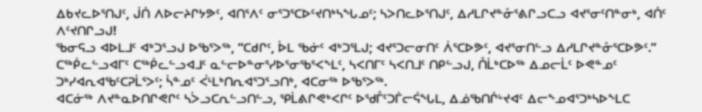ᐃᑲᔪᓚᐅᕐᑎᒍᑦ, ᒎᑏ ᐱᐅᓕᔨᒋᔭᕗᑦ, ᐊᑎᕐᐱᑦ ᓂᕐᑐᕐᑕᐅᑦᔪᑎᒃᓴᖓᓄᑦ; ᓴᐳᑎᓚᐅᕐᑎᒍᑦ, ᐃᓱᒪᒋᔪᓐᓁᕐᕕᒋᓗᑕᓗ ᐊᔪᕐᓂᑦᑎᓐᓂᒃ, ᐊᑏᑦ ᐱᑦᔪᑎᒋᓗᒍ!
ᖃᓂᕋᓗ ᐊᐅᒪᒧᑦ ᐊᒃᑐᕐᓗᒍ ᐅᖃᕐᐳᖅ, “ᑕᑯᒋᑦ, ᐆᒪ ᖃᓃᑦ ᐊᒃᑐᕐᒪᒍ; ᐊᔪᕐᑐᓕᓂᑎᑦ ᐲᕐᑕᐅᕗᑦ, ᐊᔪᕐᓂᑎᓪᓗ ᐃᓱᒪᒋᔪᓐᓁᕐᑕᐅᕗᑦ.”
ᑕᖅᑮᓚᓪᓗᐊᒥᑦ ᑕᖅᑮᓚᓪᓗᐊᒧᑦ ᓇᓪᓕᐅᓐᓂᕐᓯᐅᕐᓂᖃᕐᐸᖕᒪᑦ, ᓴᐸᑎᒥᑦ ᓴᐸᑎᒧᑦ ᑎᑭᓪᓗᒍ, ᑍᒫᒃᑕᐅᖅ ᐃᓄᓕᒫᑦ ᐅᕙᓐᓄᑦ ᑐᒃᓯᐊᕆᐊᖃᑦᑕᕈᒫᕐᐳᑦ; ᓵᓐᓄᑦ ᐹᒻᒪᒃᑎᕆᐊᕐᑐᕐᓗᑎᒃ, ᐊᑕᓂᖅ ᐅᖃᕐᐳᖅ.
ᐊᑕᓃᖅ ᐱᔪᓐᓇᐅᑎᒋᕙᒋᑦ ᓴᐴᓗᑕᕆᓪᓗᑎᓪᓗ, ᕿᒫᕕᒋᕙᒃᐸᒋᑦ ᐅᖁᒤᑦᑐᒦᓕᕌᖓᒪ, ᐃᓅᖃᑎᒌᒡᔪᐊᑦ ᐃᓕᖕᓄᐊᕐᑐᒃᓴᐅᖕᒪᑕ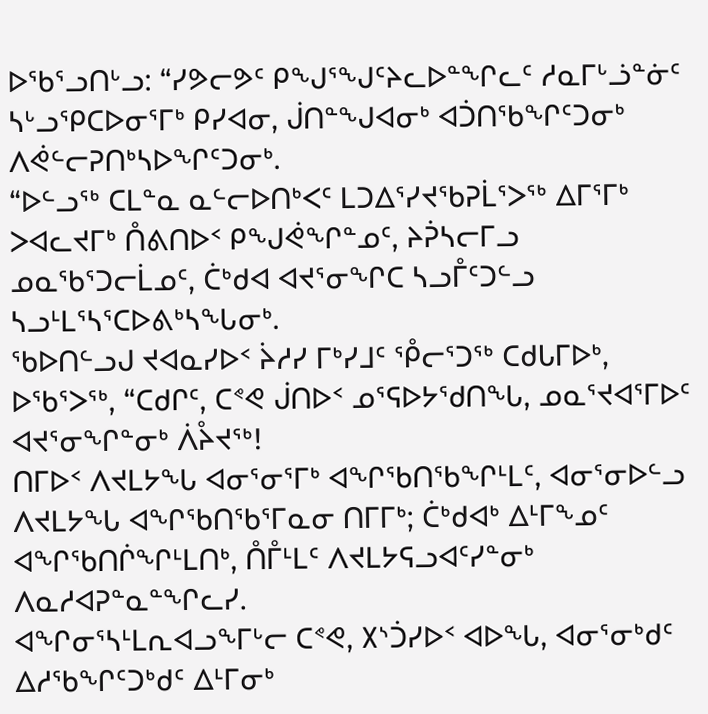ᐅᖃᕐᓗᑎᒡᓗ: “ᓯᕗᓕᕗᑦ ᑭᖑᕐᖑᑦᔨᓚᐅᓐᖏᓚᑦ ᓱᓇᒥᒡᓘᓐᓃᑦ ᓴᒡᓗᕿᑕᐅᓂᕐᒥᒃ ᑭᓯᐊᓂ, ᒎᑎᓐᖑᐊᓂᒃ ᐊᑑᑎᖃᖏᑦᑐᓂᒃ ᐱᕚᓪᓕᕈᑎᒃᓴᐅᖏᑦᑐᓂᒃ.
“ᐅᓪᓗᖅ ᑕᒪᓐᓇ ᓇᓪᓕᐅᑎᒃᐸᑦ ᒪᑐᐃᕐᓯᔪᖃᕈᒫᕐᐳᖅ ᐃᒥᕐᒥᒃ ᐳᐊᓚᔪᒥᒃ ᑍᕕᑎᐅᑉ ᑭᖑᕚᖏᓐᓄᑦ, ᔨᕉᓴᓕᒥᓗ ᓄᓇᖃᕐᑐᓕᒫᓄᑦ, ᑖᒃᑯᐊ ᐊᔪᕐᓂᖏᑕ ᓴᓗᒤᑦᑐᓪᓗ ᓴᓗᒻᒪᕐᓴᕐᑕᐅᕕᒃᓴᖓᓂᒃ.
ᖃᐅᑎᓪᓗᒍ ᔪᐊᓇᓯᐅᑉ ᔩᓱᓯ ᒥᒃᓯᒧᑦ ᕾᓕᕐᑐᖅ ᑕᑯᒐᒥᐅᒃ, ᐅᖃᕐᐳᖅ, “ᑕᑯᒋᑦ, ᑕᕝᕙ ᒎᑎᐅᑉ ᓄᕐᕋᐅᔭᖁᑎᖓ, ᓄᓇᕐᔪᐊᕐᒥᐅᑦ ᐊᔪᕐᓂᖏᓐᓂᒃ ᐲᔧᔪᖅ!
ᑎᒥᐅᑉ ᐱᔪᒪᔭᖓ ᐊᓂᕐᓂᕐᒥᒃ ᐊᖏᖃᑎᖃᖏᒻᒪᑦ, ᐊᓂᕐᓂᐅᓪᓗ ᐱᔪᒪᔭᖓ ᐊᖏᖃᑎᖃᕐᒥᓇᓂ ᑎᒥᒥᒃ; ᑖᒃᑯᐊᒃ ᐃᒻᒥᖕᓄᑦ ᐊᖏᖃᑎᒌᖏᒻᒪᑎᒃ, ᑍᒤᒻᒪᑦ ᐱᔪᒪᔭᕋᓗᐊᑦᓯᓐᓂᒃ ᐱᓇᓱᐊᕈᓐᓇᓐᖏᓚᓯ.
ᐊᖏᓂᕐᓴᒻᒪᕆᐊᓗᖕᒥᒡᓕ ᑕᕝᕙ, ᙭ᔅᑑᓯᐅᑉ ᐊᐅᖓ, ᐊᓂᕐᓂᒃᑯᑦ ᐃᓱᖃᖏᑦᑐᒃᑯᑦ ᐃᒻᒥᓂᒃ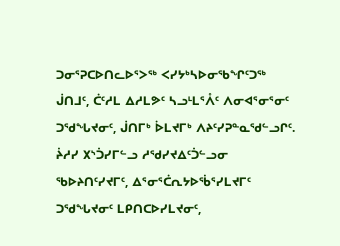ᑐᓂᕐᕈᑕᐅᑎᓚᐅᕐᐳᖅ ᐸᓯᔭᒃᓴᐅᓂᖃᖏᑦᑐᖅ ᒎᑎᒧᑦ, ᑖᑦᓱᒪ ᐃᓱᒪᕗᑦ ᓴᓗᒻᒪᕐᐰᑦ ᐱᓂᐊᕐᓂᕐᓂᑦ ᑐᖁᖓᔪᓂᑦ, ᒎᑎᒥᒃ ᐆᒪᔪᒥᒃ ᐱᔨᑦᓯᕈᓐᓇᖁᓪᓗᒋᑦ.
ᔩᓱᓯ ᙭ᔅᑑᓯᒥᓪᓗ ᓱᖁᓯᔪᐃᑦᑑᓪᓗᓂ ᖃᐅᔨᑎᑦᓯᔪᒥᑦ, ᐃᕐᓂᕐᑖᕆᔭᐅᖄᕐᓯᒪᔪᒥᑦ ᑐᖁᖓᔪᓂᑦ ᒪᑭᑎᑕᐅᓯᒪᔪᓂᑦ,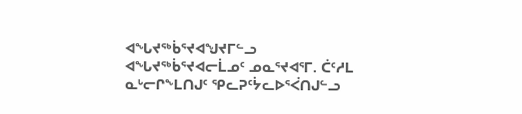ᐊᖓᔪᖅᑳᕐᔪᐊᖑᔪᒥᓪᓗ ᐊᖓᔪᖅᑳᕐᔪᐊᓕᒫᓄᑦ ᓄᓇᕐᔪᐊᕐᒥ. ᑖᑦᓱᒪ ᓇᒡᓕᒋᖕᒪᑎᒍᑦ ᕿᓚᕈᑦᔮᓚᐅᕐᐹᑎᒍᓪᓗ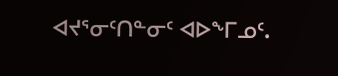ᐊᔪᕐᓂᑦᑎᓐᓂᑦ ᐊᐅᖕᒥᓄᑦ.